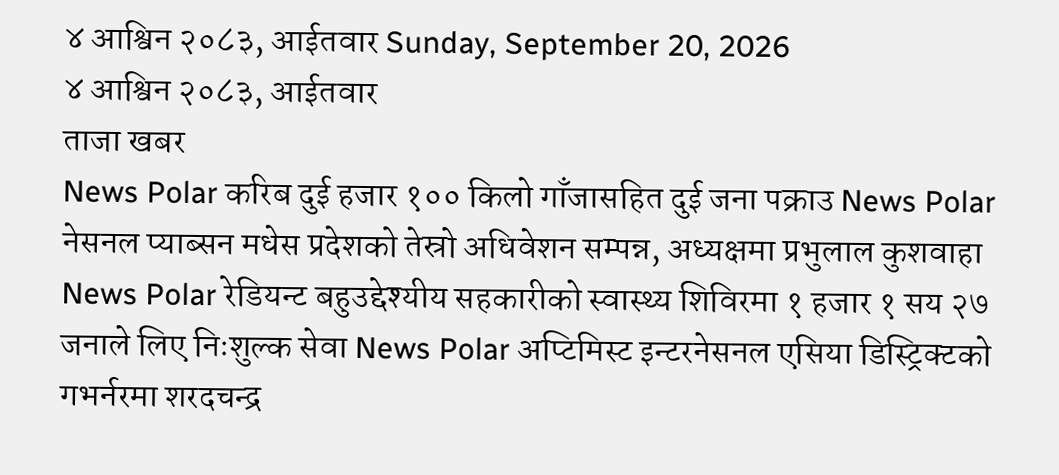४ आश्विन २०८३, आईतवार Sunday, September 20, 2026
४ आश्विन २०८३, आईतवार
ताजा खबर
News Polar करिब दुई हजार १०० किलो गाँजासहित दुई जना पक्राउ News Polar नेसनल प्याब्सन मधेस प्रदेशको तेस्रो अधिवेशन सम्पन्न, अध्यक्षमा प्रभुलाल कुशवाहा News Polar रेडियन्ट बहुउद्देश्यीय सहकारीको स्वास्थ्य शिविरमा १ हजार १ सय २७ जनाले लिए निःशुल्क सेवा News Polar अप्टिमिस्ट इन्टरनेसनल एसिया डिस्ट्रिक्टको गभर्नरमा शरदचन्द्र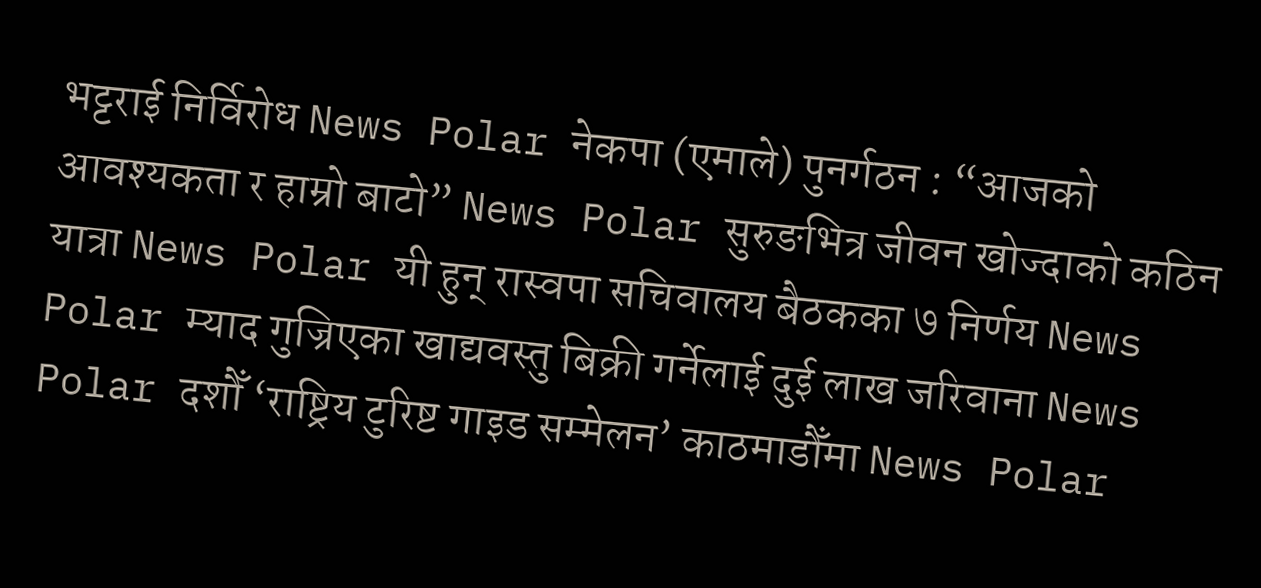भट्टराई निर्विरोध News Polar नेकपा (एमाले) पुनर्गठन : “आजको आवश्यकता र हाम्रो बाटो” News Polar सुरुङभित्र जीवन खोज्दाको कठिन यात्रा News Polar यी हुन् रास्वपा सचिवालय बैठकका ७ निर्णय News Polar म्याद गुज्रिएका खाद्यवस्तु बिक्री गर्नेलाई दुई लाख जरिवाना News Polar दशौँ ‘राष्ट्रिय टुरिष्ट गाइड सम्मेलन’ काठमाडौँमा News Polar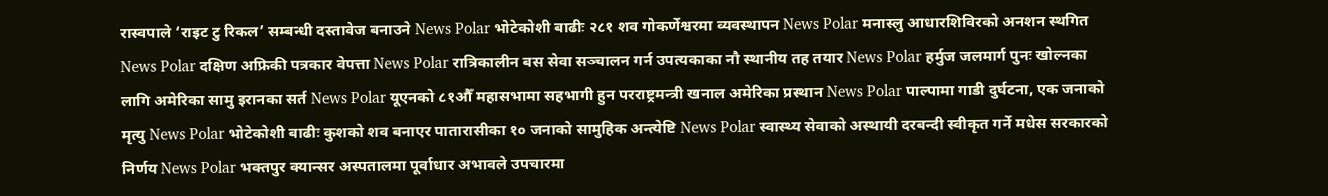रास्वपाले ‘राइट टु रिकल’ सम्बन्धी दस्तावेज बनाउने News Polar भोटेकोशी बाढीः २८१ शव गोकर्णेश्वरमा व्यवस्थापन News Polar मनास्लु आधारशिविरको अनशन स्थगित News Polar दक्षिण अफ्रिकी पत्रकार वेपत्ता News Polar रात्रिकालीन बस सेवा सञ्चालन गर्न उपत्यकाका नौ स्थानीय तह तयार News Polar हर्मुज जलमार्ग पुनः खोल्नका लागि अमेरिका सामु इरानका सर्त News Polar यूएनको ८१औँ महासभामा सहभागी हुन परराष्ट्रमन्त्री खनाल अमेरिका प्रस्थान News Polar पाल्पामा गाडी दुर्घटना, एक जनाको मृत्यु News Polar भोटेकोशी बाढीः कुशको शव बनाएर पातारासीका १० जनाको सामुहिक अन्त्येष्टि News Polar स्वास्थ्य सेवाको अस्थायी दरबन्दी स्वीकृत गर्ने मधेस सरकारको निर्णय News Polar भक्तपुर क्यान्सर अस्पतालमा पूर्वाधार अभावले उपचारमा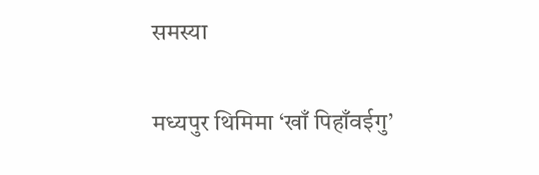समस्या

मध्यपुर थिमिमा ‘खाँ पिहाँवईगु’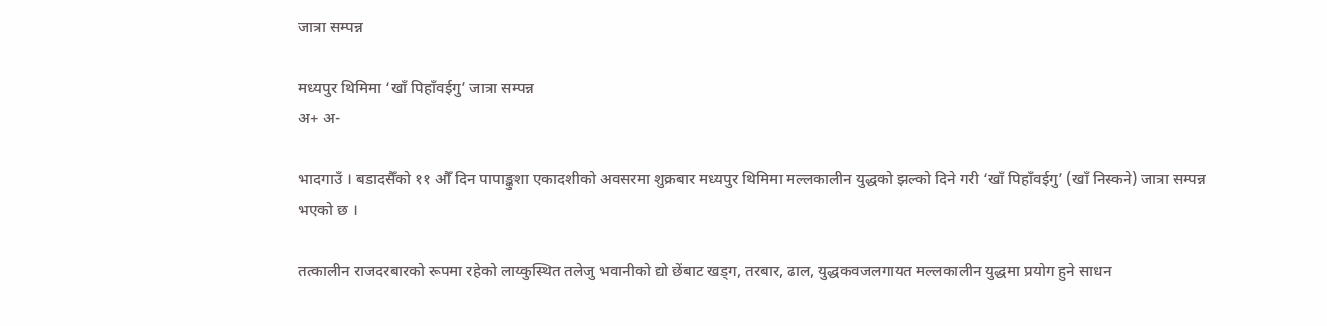जात्रा सम्पन्न

मध्यपुर थिमिमा ‘खाँ पिहाँवईगु’ जात्रा सम्पन्न
अ+ अ-

भादगाउँ । बडादसैँको ११ औँ दिन पापाङ्कुशा एकादशीको अवसरमा शुक्रबार मध्यपुर थिमिमा मल्लकालीन युद्धको झल्को दिने गरी ‘खाँ पिहाँवईगु’ (खाँ निस्कने) जात्रा सम्पन्न भएको छ ।

तत्कालीन राजदरबारको रूपमा रहेको लाय्कुस्थित तलेजु भवानीको द्यो छेंबाट खड्ग, तरबार, ढाल, युद्धकवजलगायत मल्लकालीन युद्धमा प्रयोग हुने साधन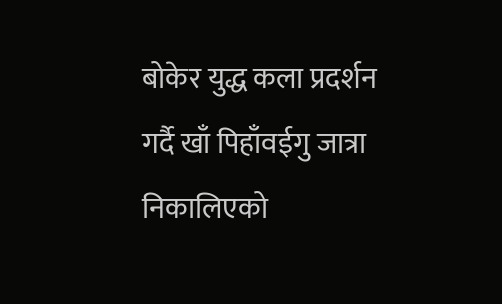बोकेर युद्ध कला प्रदर्शन गर्दै खाँ पिहाँवईगु जात्रा निकालिएको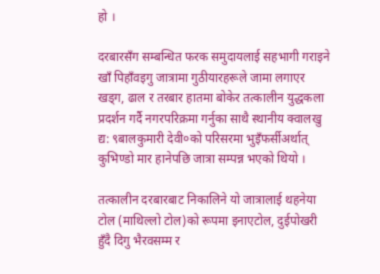हो ।

दरबारसँग सम्बन्धित फरक समुदायलाई सहभागी गराइने खाँ पिहाँवइगु जात्रामा गुठीयारहरूले जामा लगाएर खड्ग, ढाल र तरबार हातमा बोकेर तत्कालीन युद्धकला प्रदर्शन गर्दै नगरपरिक्रमा गर्नुका साथै स्थानीय क्वालखु द्य: ९बालकुमारी देवी०को परिसरमा भुइँफर्सीअर्थात् कुभिण्डो मार हानेपछि जात्रा सम्पन्न भएको थियो ।

तत्कालीन दरबारबाट निकालिने यो जात्रालाई थहनेया टोल (माथिल्लो टोल)को रूपमा इनाएटोल, दुईपोखरी हुँदै दिगु भैरवसम्म र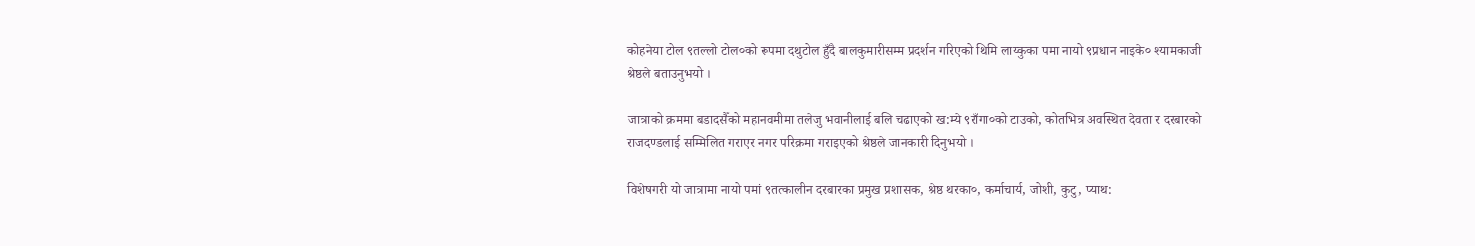कोहनेया टोल ९तल्लो टोल०को रूपमा दथुटोल हुँदै बालकुमारीसम्म प्रदर्शन गरिएको थिमि लाय्कुका पमा नायो ९प्रधान नाइके० श्यामकाजी श्रेष्ठले बताउनुभयो ।

जात्राको क्रममा बडादसैँको महानवमीमा तलेजु भवानीलाई बलि चढाएको ख:म्ये ९राँगा०को टाउको, कोतभित्र अवस्थित देवता र दरबारको राजदण्डलाई सम्मिलित गराएर नगर परिक्रमा गराइएको श्रेष्ठले जानकारी दिनुभयो ।

विशेषगरी यो जात्रामा नायो पमां ९तत्कालीन दरबारका प्रमुख प्रशासक, श्रेष्ठ थरका०, कर्माचार्य, जोशी, कुटु, प्याथ: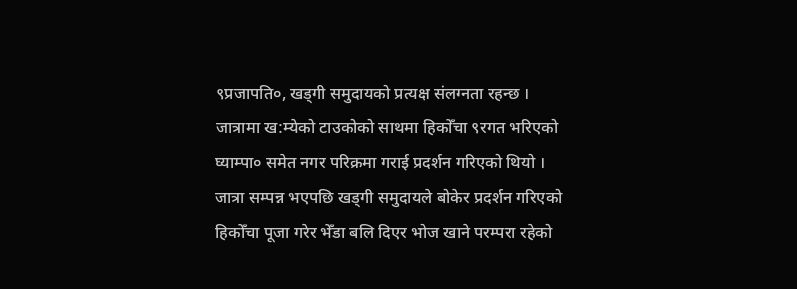९प्रजापति०, खड्गी समुदायको प्रत्यक्ष संलग्नता रहन्छ । जात्रामा ख:म्येको टाउकोको साथमा हिकोँचा ९रगत भरिएको घ्याम्पा० समेत नगर परिक्रमा गराई प्रदर्शन गरिएको थियो । जात्रा सम्पन्न भएपछि खड्गी समुदायले बोकेर प्रदर्शन गरिएको हिकोँचा पूजा गरेर भेँडा बलि दिएर भोज खाने परम्परा रहेको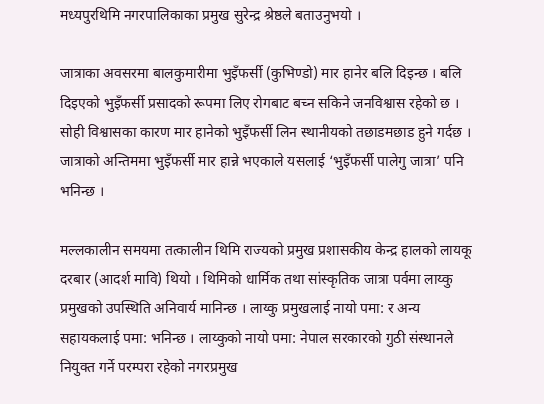मध्यपुरथिमि नगरपालिकाका प्रमुख सुरेन्द्र श्रेष्ठले बताउनुभयो ।

जात्राका अवसरमा बालकुमारीमा भुइँफर्सी (कुभिण्डो) मार हानेर बलि दिइन्छ । बलि दिइएको भुइँफर्सी प्रसादको रूपमा लिए रोगबाट बच्न सकिने जनविश्वास रहेको छ । सोही विश्वासका कारण मार हानेको भुइँफर्सी लिन स्थानीयको तछाडमछाड हुने गर्दछ । जात्राको अन्तिममा भुइँफर्सी मार हान्ने भएकाले यसलाई ‘भुइँफर्सी पालेगु जात्रा’ पनि भनिन्छ ।

मल्लकालीन समयमा तत्कालीन थिमि राज्यको प्रमुख प्रशासकीय केन्द्र हालको लायकू दरबार (आदर्श मावि) थियो । थिमिको धार्मिक तथा सांस्कृतिक जात्रा पर्वमा लाय्कु प्रमुखको उपस्थिति अनिवार्य मानिन्छ । लाय्कु प्रमुखलाई नायो पमा: र अन्य सहायकलाई पमा: भनिन्छ । लाय्कुको नायो पमा: नेपाल सरकारको गुठी संस्थानले नियुक्त गर्ने परम्परा रहेको नगरप्रमुख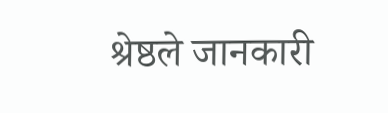श्रेष्ठले जानकारी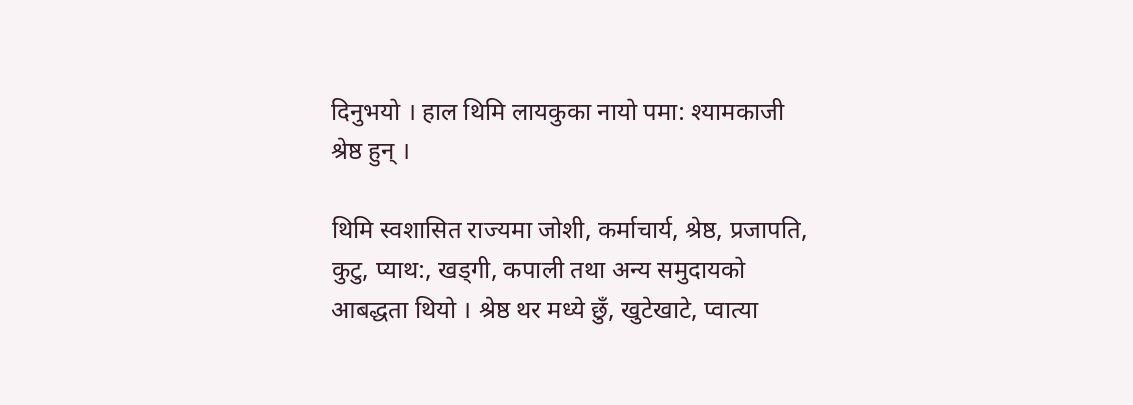दिनुभयो । हाल थिमि लायकुका नायो पमा: श्यामकाजी श्रेष्ठ हुन् ।

थिमि स्वशासित राज्यमा जोशी, कर्माचार्य, श्रेष्ठ, प्रजापति, कुटु, प्याथ:, खड्गी, कपाली तथा अन्य समुदायको आबद्धता थियो । श्रेष्ठ थर मध्ये छुँ, खुटेखाटे, प्वात्या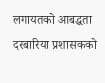लगायतको आबद्धता दरबारिया प्रशासकको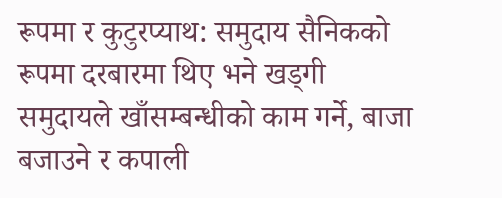रूपमा र कुटुरप्याथ: समुदाय सैनिकको रूपमा दरबारमा थिए भने खड्गी समुदायले खाँसम्बन्धीको काम गर्ने, बाजा बजाउने र कपाली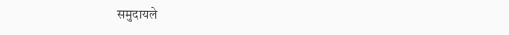समुदायले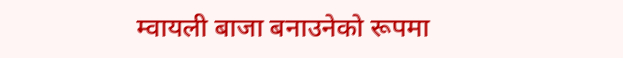म्वायली बाजा बनाउनेको रूपमा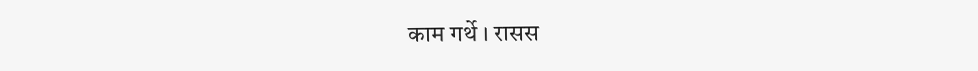काम गर्थे । रासस